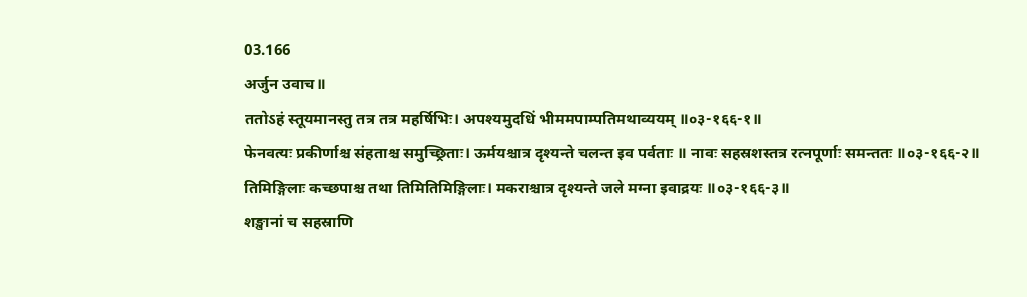03.166
अर्जुन उवाच॥
ततोऽहं स्तूयमानस्तु तत्र तत्र महर्षिभिः। अपश्यमुदधिं भीममपाम्पतिमथाव्ययम् ॥०३-१६६-१॥
फेनवत्यः प्रकीर्णाश्च संहताश्च समुच्छ्रिताः। ऊर्मयश्चात्र दृश्यन्ते चलन्त इव पर्वताः ॥ नावः सहस्रशस्तत्र रत्नपूर्णाः समन्ततः ॥०३-१६६-२॥
तिमिङ्गिलाः कच्छपाश्च तथा तिमितिमिङ्गिलाः। मकराश्चात्र दृश्यन्ते जले मग्ना इवाद्रयः ॥०३-१६६-३॥
शङ्खानां च सहस्राणि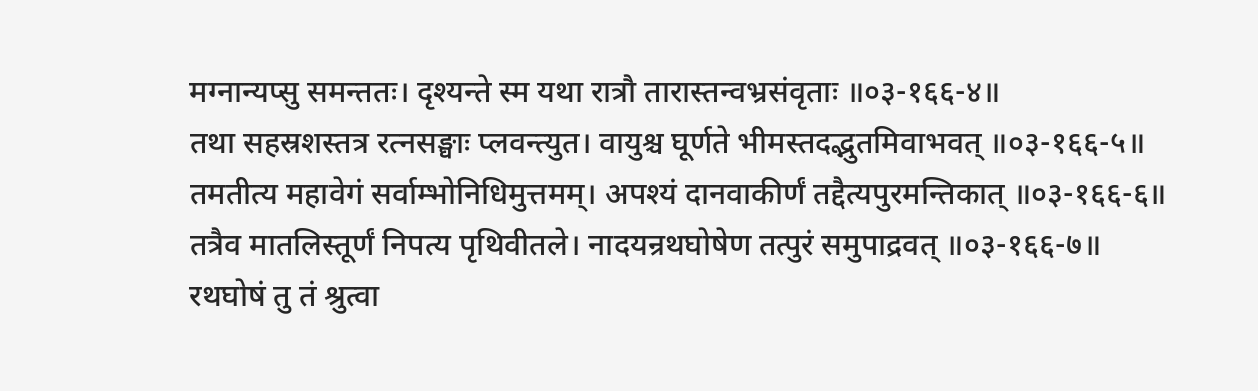मग्नान्यप्सु समन्ततः। दृश्यन्ते स्म यथा रात्रौ तारास्तन्वभ्रसंवृताः ॥०३-१६६-४॥
तथा सहस्रशस्तत्र रत्नसङ्घाः प्लवन्त्युत। वायुश्च घूर्णते भीमस्तदद्भुतमिवाभवत् ॥०३-१६६-५॥
तमतीत्य महावेगं सर्वाम्भोनिधिमुत्तमम्। अपश्यं दानवाकीर्णं तद्दैत्यपुरमन्तिकात् ॥०३-१६६-६॥
तत्रैव मातलिस्तूर्णं निपत्य पृथिवीतले। नादयन्रथघोषेण तत्पुरं समुपाद्रवत् ॥०३-१६६-७॥
रथघोषं तु तं श्रुत्वा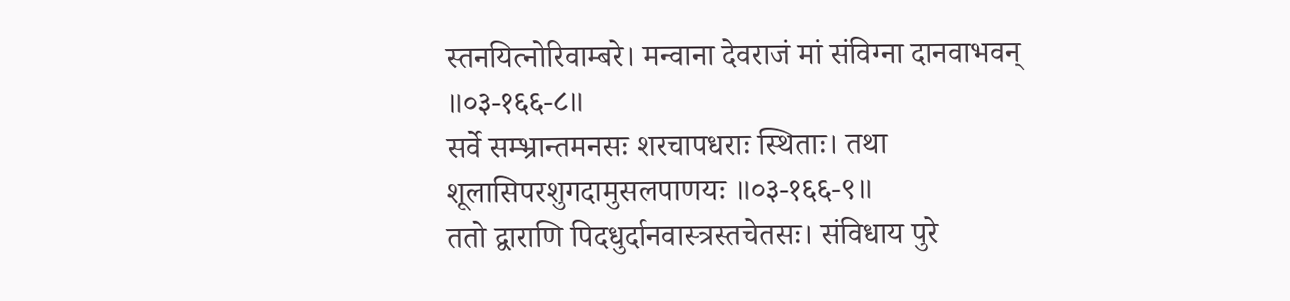स्तनयित्नोरिवाम्बरे। मन्वाना देवराजं मां संविग्ना दानवाभवन् ॥०३-१६६-८॥
सर्वे सम्भ्रान्तमनसः शरचापधराः स्थिताः। तथा शूलासिपरशुगदामुसलपाणयः ॥०३-१६६-९॥
ततो द्वाराणि पिदधुर्दानवास्त्रस्तचेतसः। संविधाय पुरे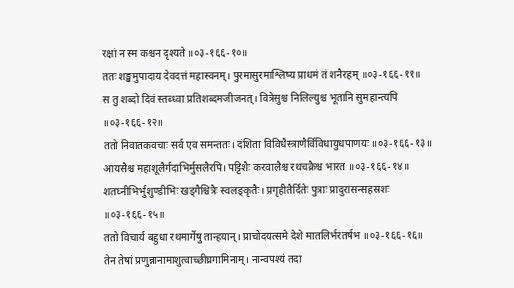रक्षां न स्म कश्चन दृश्यते ॥०३-१६६-१०॥
ततः शङ्खमुपादाय देवदत्तं महास्वनम्। पुरमासुरमाश्लिष्य प्राधमं तं शनैरहम् ॥०३-१६६-११॥
स तु शब्दो दिवं स्तब्ध्वा प्रतिशब्दमजीजनत्। वित्रेसुश्च निलिल्युश्च भूतानि सुमहान्त्यपि ॥०३-१६६-१२॥
ततो निवातकवचाः सर्व एव समन्ततः। दंशिता विविधैस्त्राणैर्विविधायुधपाणयः ॥०३-१६६-१३॥
आयसैश्च महाशूलैर्गदाभिर्मुसलैरपि। पट्टिशैः करवालैश्च रथचक्रैश्च भारत ॥०३-१६६-१४॥
शतघ्नीभिर्भुशुण्डीभिः खड्गैश्चित्रैः स्वलङ्कृतैः। प्रगृहीतैर्दितेः पुत्राः प्रादुरासन्सहस्रशः ॥०३-१६६-१५॥
ततो विचार्य बहुधा रथमार्गेषु तान्हयान्। प्राचोदयत्समे देशे मातलिर्भरतर्षभ ॥०३-१६६-१६॥
तेन तेषां प्रणुन्नानामाशुत्वाच्छीघ्रगामिनाम्। नान्वपश्यं तदा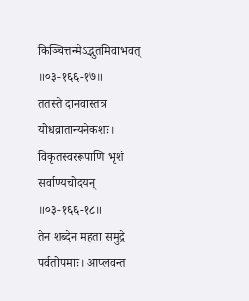किञ्चित्तन्मेऽद्भुतमिवाभवत् ॥०३-१६६-१७॥
ततस्ते दानवास्तत्र योधव्रातान्यनेकशः। विकृतस्वररूपाणि भृशं सर्वाण्यचोदयन् ॥०३-१६६-१८॥
तेन शब्देन महता समुद्रे पर्वतोपमाः। आप्लवन्त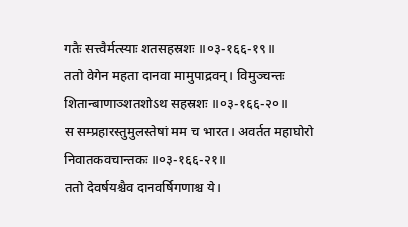गतैः सत्त्वैर्मत्स्याः शतसहस्रशः ॥०३-१६६-१९॥
ततो वेगेन महता दानवा मामुपाद्रवन्। विमुञ्चन्तः शितान्बाणाञ्शतशोऽथ सहस्रशः ॥०३-१६६-२०॥
स सम्प्रहारस्तुमुलस्तेषां मम च भारत। अवर्तत महाघोरो निवातकवचान्तकः ॥०३-१६६-२१॥
ततो देवर्षयश्चैव दानवर्षिगणाश्च ये।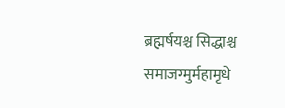ब्रह्मर्षयश्च सिद्धाश्च समाजग्मुर्महामृधे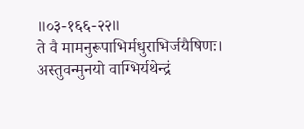॥०३-१६६-२२॥
ते वै मामनुरूपाभिर्मधुराभिर्जयैषिणः। अस्तुवन्मुनयो वाग्भिर्यथेन्द्रं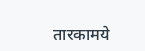तारकामये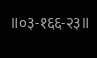॥०३-१६६-२३॥